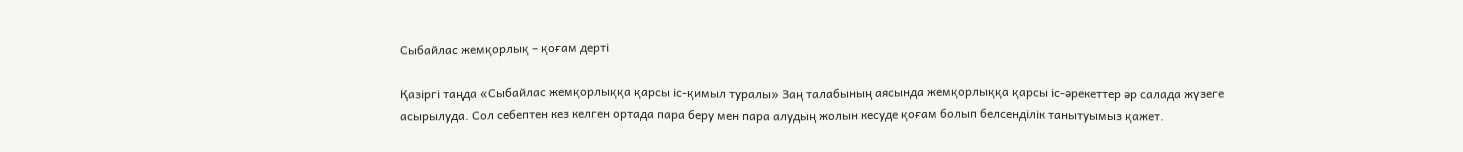Сыбайлас жемқорлық – қоғам дерті

Қазіргі таңда «Сыбайлас жемқорлыққа қарсы іс-қимыл туралы» Заң талабының аясында жемқорлыққа қарсы іс-әрекеттер әр салада жүзеге асырылуда. Сол себептен кез келген ортада пара беру мен пара алудың жолын кесуде қоғам болып белсенділік танытуымыз қажет.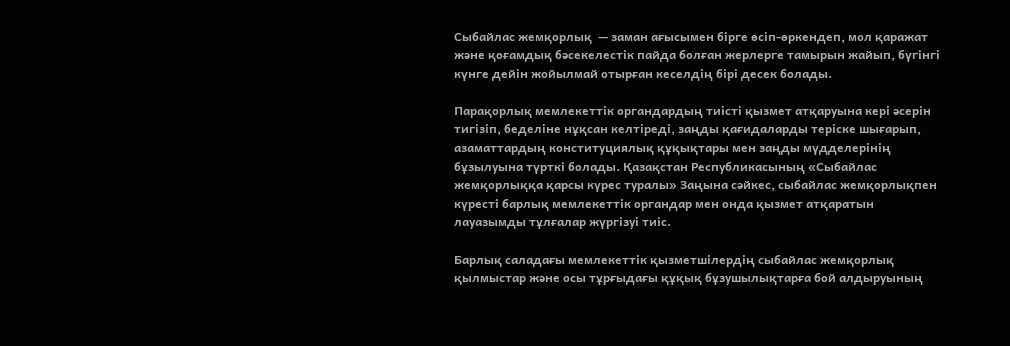Сыбайлас жемқорлық  — заман ағысымен бірге өсіп-өркендеп, мол қаражат және қоғамдық бәсекелестік пайда болған жерлерге тамырын жайып, бүгінгі күнге дейін жойылмай отырған кеселдің бірі десек болады.

Парақорлық мемлекеттік органдардың тиісті қызмет атқаруына кері әсерін тигізіп, беделіне нұқсан келтіреді, заңды қағидаларды теріске шығарып, азаматтардың конституциялық құқықтары мен заңды мүдделерінің бұзылуына түрткі болады. Қазақстан Республикасының «Сыбайлас жемқорлыққа қарсы күрес туралы» Заңына сәйкес, сыбайлас жемқорлықпен күресті барлық мемлекеттік органдар мен онда қызмет атқаратын лауазымды тұлғалар жүргізуі тиіс.

Барлық саладағы мемлекеттік қызметшілердің сыбайлас жемқорлық  қылмыстар және осы тұрғыдағы құқық бұзушылықтарға бой алдыруының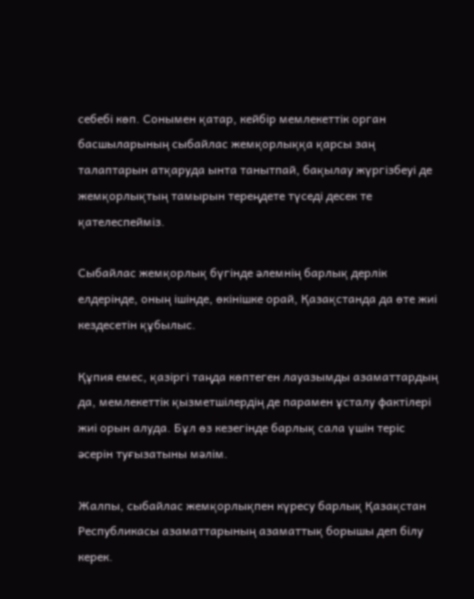себебі көп. Сонымен қатар, кейбір мемлекеттік орган басшыларының сыбайлас жемқорлыққа қарсы заң талаптарын атқаруда ынта танытпай, бақылау жүргізбеуі де жемқорлықтың тамырын тереңдете түседі десек те қателеспейміз.

Сыбайлас жемқорлық бүгінде әлемнің барлық дерлік елдерінде, оның ішінде, өкінішке орай, Қазақстанда да өте жиі кездесетін құбылыс.

Құпия емес, қазіргі таңда көптеген лауазымды азаматтардың да, мемлекеттік қызметшілердің де парамен ұсталу фактілері жиі орын алуда. Бұл өз кезегінде барлық сала үшін теріс әсерін туғызатыны мәлім.

Жалпы, сыбайлас жемқорлықпен күресу барлық Қазақстан Республикасы азаматтарының азаматтық борышы деп білу керек.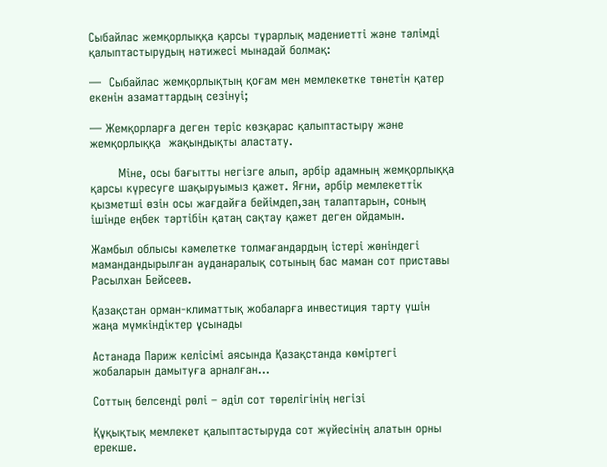Сыбайлас жемқорлыққа қарсы тұрарлық мәдениетті және тәлімді қалыптастырудың нәтижесі мынадай болмақ:

—  Сыбайлас жемқорлықтың қоғам мен мемлекетке төнетін қатер екенін азаматтардың сезінуі;

— Жемқорларға деген теріс көзқарас қалыптастыру және жемқорлыққа  жақындықты аластату.

       Міне, осы бағытты негізге алып, әрбір адамның жемқорлыққа қарсы күресуге шақыруымыз қажет. Яғни, әрбір мемлекеттік қызметші өзін осы жағдайға бейімдеп,заң талаптарын, соның ішінде еңбек тәртібін қатаң сақтау қажет деген ойдамын.

Жамбыл облысы кәмелетке толмағандардың істері жөніндегі мамандандырылған ауданаралық сотының бас маман сот приставы Расылхан Бейсеев.

Қазақстан орман-климаттық жобаларға инвестиция тарту үшін жаңа мүмкіндіктер ұсынады

Астанада Париж келісімі аясында Қазақстанда көміртегі жобаларын дамытуға арналған...

Соттың белсенді рөлі – әділ сот төрелігінің негізі

Құқықтық мемлекет қалыптастыруда сот жүйесінің алатын орны ерекше.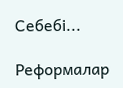Себебі...

Реформалар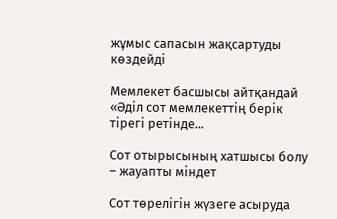жұмыс сапасын жақсартуды көздейді

Мемлекет басшысы айтқандай «Әділ сот мемлекеттің берік тірегі ретінде...

Сот отырысының хатшысы болу – жауапты міндет

Сот төрелігін жүзеге асыруда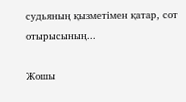судьяның қызметімен қатар, сот отырысының...

Жошы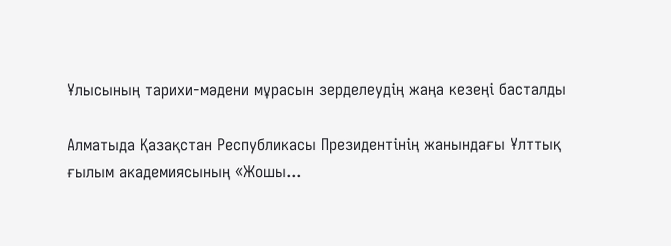Ұлысының тарихи-мәдени мұрасын зерделеудің жаңа кезеңі басталды

Алматыда Қазақстан Республикасы Президентінің жанындағы Ұлттық ғылым академиясының «Жошы...